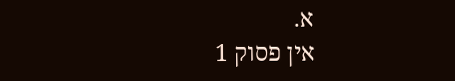א.
אין פסוק 1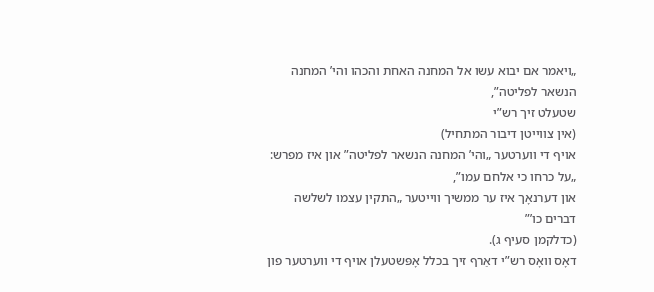„ויאמר אם יבוא עשו אל המחנה האחת והכהו והי’ המחנה הנשאר לפליטה”,
שטעלט זיך רש”י
(אין צווייטן דיבור המתחיל)
אויף די ווערטער „והי’ המחנה הנשאר לפליטה” און איז מפרש: „על כרחו כי אלחם עמו”,
און דערנאָך איז ער ממשיך ווייטער „התקין עצמו לשלשה דברים כו’”
(כדלקמן סעיף ג).
דאָס וואָס רש”י דאַרף זיך בכלל אָפּשטעלן אויף די ווערטער פון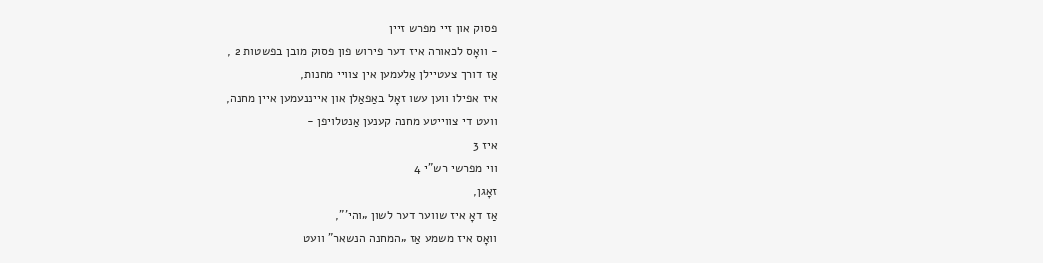פסוק און זיי מפרש זיין
- וואָס לכאורה איז דער פירוש פון פסוק מובן בפשטות 2 ,
אַז דורך צעטיילן אַלעמען אין צוויי מחנות,
איז אפילו ווען עשו זאָל באַפאַלן און אייננעמען איין מחנה,
וועט די צווייטע מחנה קענען אַנטלויפן -
איז 3
ווי מפרשי רש”י 4
זאָגן,
אַז דאָ איז שווער דער לשון „והי’”,
וואָס איז משמע אַז „המחנה הנשאר” וועט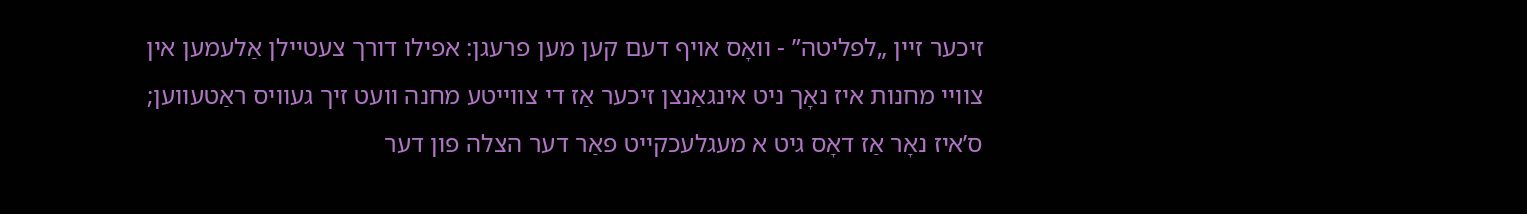זיכער זיין „לפליטה” - וואָס אויף דעם קען מען פרעגן: אפילו דורך צעטיילן אַלעמען אין צוויי מחנות איז נאָך ניט אינגאַנצן זיכער אַז די צווייטע מחנה וועט זיך געוויס ראַטעווען; ס’איז נאָר אַז דאָס גיט א מעגלעכקייט פאַר דער הצלה פון דער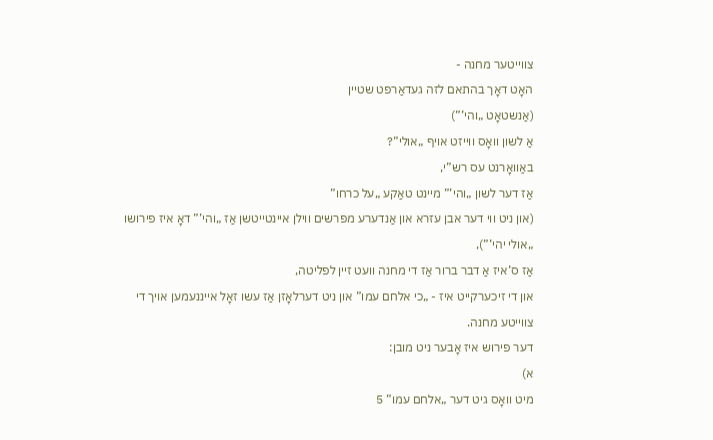צווייטער מחנה -
האָט דאָך בהתאם לזה געדאַרפט שטיין
(אַנשטאָט „והי’”)
אַ לשון וואָס ווייזט אויף „אולי”?
באַוואָרנט עס רש”י,
אַז דער לשון „והי’” מיינט טאַקע „על כרחו”
(און ניט ווי דער אבן עזרא און אַנדערע מפרשים ווילן איינטייטשן אַז „והי’” דאָ איז פירושו „אולי יהי’”),
אַז ס’איז אַ דבר ברור אַז די מחנה וועט זיין לפליטה,
און די זיכערקייט איז - „כי אלחם עמו” און ניט דערלאָזן אַז עשו זאָל אייננעמען אויך די צווייטע מחנה.
דער פירוש איז אָבער ניט מובן:
א)
מיט וואָס גיט דער „אלחם עמו” 5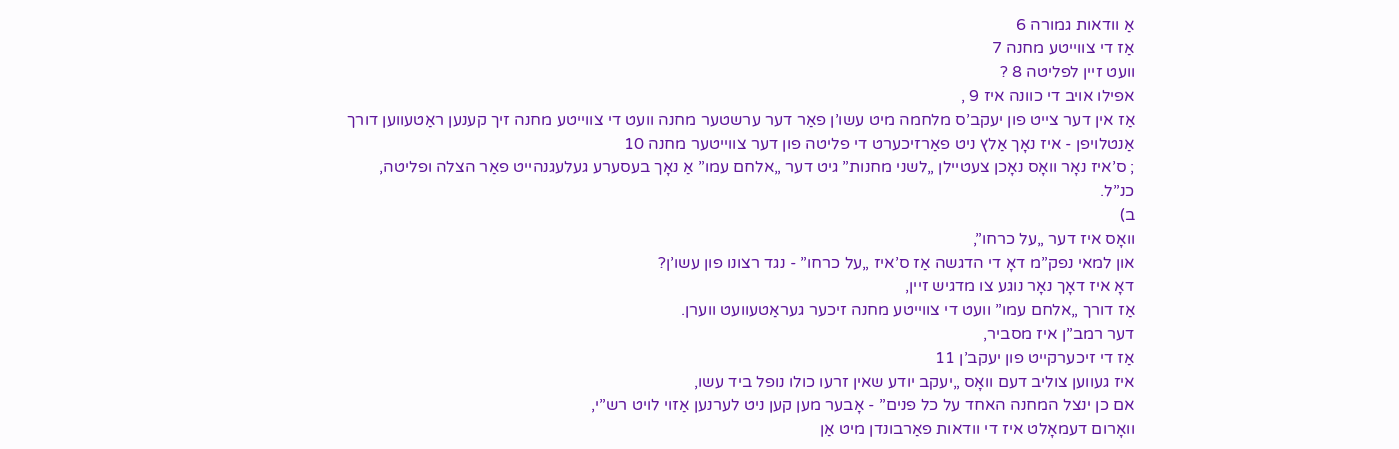אַ וודאות גמורה 6
אַז די צווייטע מחנה 7
וועט זיין לפליטה 8 ?
אפילו אויב די כוונה איז 9 ,
אַז אין דער צייט פון יעקב’ס מלחמה מיט עשו’ן פאַר דער ערשטער מחנה וועט די צווייטע מחנה זיך קענען ראַטעווען דורך אַנטלויפן - איז נאָך אַלץ ניט פאַרזיכערט די פליטה פון דער צווייטער מחנה 10
; ס’איז נאָר וואָס נאָכן צעטיילן „לשני מחנות” גיט דער „אלחם עמו” אַ נאָך בעסערע געלעגנהייט פאַר הצלה ופליטה,
כנ”ל.
ב)
וואָס איז דער „על כרחו”,
און למאי נפק”מ דאָ די הדגשה אַז ס’איז „על כרחו” - נגד רצונו פון עשו’ן?
דאָ איז דאָך נאָר נוגע צו מדגיש זיין,
אַז דורך „אלחם עמו” וועט די צווייטע מחנה זיכער געראַטעוועט ווערן.
דער רמב”ן איז מסביר,
אַז די זיכערקייט פון יעקב’ן 11
איז געווען צוליב דעם וואָס „יעקב יודע שאין זרעו כולו נופל ביד עשו,
אם כן ינצל המחנה האחד על כל פנים” - אָבער מען קען ניט לערנען אַזוי לויט רש”י,
וואָרום דעמאָלט איז די וודאות פאַרבונדן מיט אַן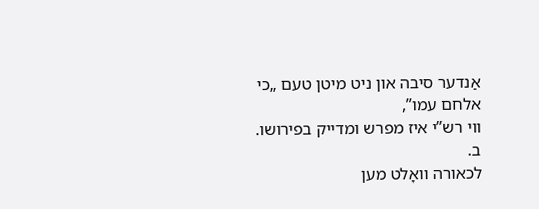אַנדער סיבה און ניט מיטן טעם „כי אלחם עמו”,
ווי רש”י איז מפרש ומדייק בפירושו.
ב.
לכאורה וואָלט מען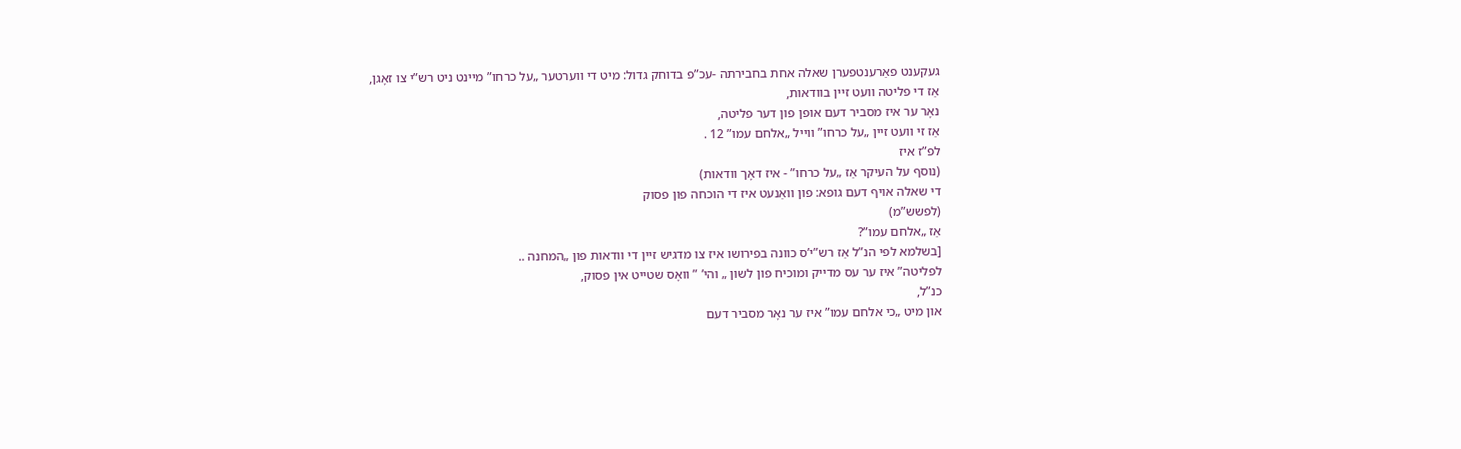געקענט פאַרענטפערן שאלה אחת בחבירתה -עכ”פ בדוחק גדול: מיט די ווערטער „על כרחו” מיינט ניט רש”י צו זאָגן,
אַז די פליטה וועט זיין בוודאות,
נאָר ער איז מסביר דעם אופן פון דער פליטה,
אַז זי וועט זיין „על כרחו” ווייל „אלחם עמו” 12 .
לפ”ז איז
(נוסף על העיקר אַז „על כרחו” - איז דאָך וודאות)
די שאלה אויף דעם גופא: פון וואַנעט איז די הוכחה פון פסוק
(לפשש”מ)
אַז „אלחם עמו”?
[בשלמא לפי הנ”ל אַז רש”י’ס כוונה בפירושו איז צו מדגיש זיין די וודאות פון „המחנה ..
לפליטה” איז ער עס מדייק ומוכיח פון לשון „ והי’ ” וואָס שטייט אין פסוק,
כנ”ל,
און מיט „כי אלחם עמו” איז ער נאָר מסביר דעם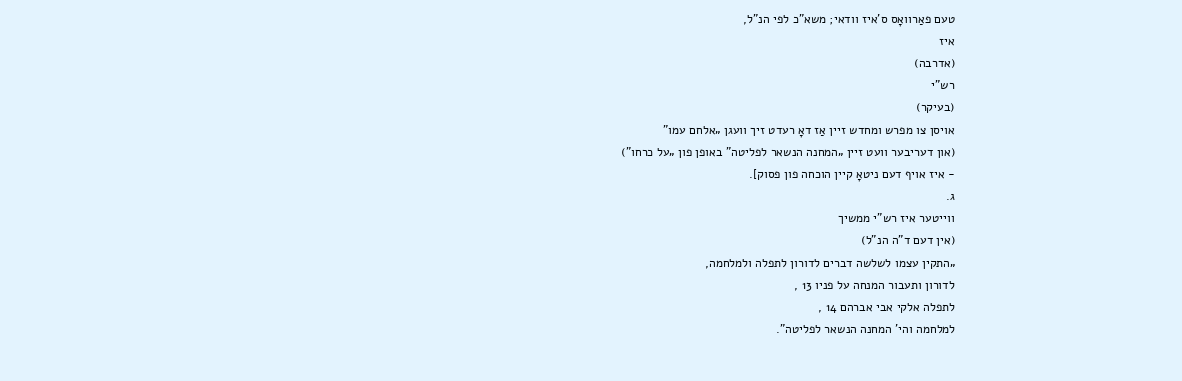טעם פאַרוואָס ס’איז וודאי; משא”כ לפי הנ”ל,
איז
(אדרבה)
רש”י
(בעיקר)
אויסן צו מפרש ומחדש זיין אַז דאָ רעדט זיך וועגן „אלחם עמו”
(און דעריבער וועט זיין „המחנה הנשאר לפליטה” באופן פון „על כרחו”)
- איז אויף דעם ניטאָ קיין הוכחה פון פסוק].
ג.
ווייטער איז רש”י ממשיך
(אין דעם ד”ה הנ”ל)
„התקין עצמו לשלשה דברים לדורון לתפלה ולמלחמה,
לדורון ותעבור המנחה על פניו 13 ,
לתפלה אלקי אבי אברהם 14 ,
למלחמה והי’ המחנה הנשאר לפליטה”.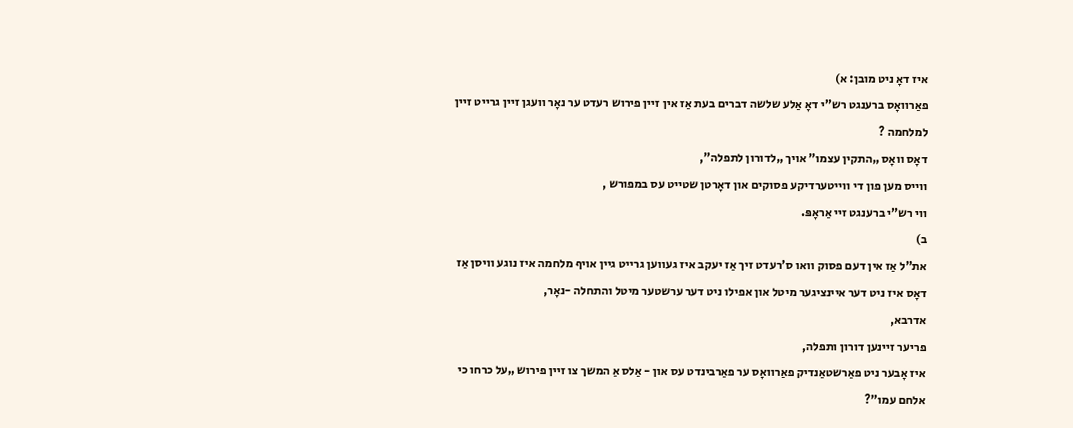איז דאָ ניט מובן: א)
פאַרוואָס ברענגט רש”י דאָ אַלע שלשה דברים בעת אַז אין זיין פירוש רעדט ער נאָר וועגן זיין גרייט זיין למלחמה ?
דאָס וואָס „התקין עצמו” אויך „לדורון לתפלה”,
ווייס מען פון די ווייטערדיקע פסוקים און דאָרטן שטייט עס במפורש ,
ווי רש”י ברענגט זיי אַראָפּ.
ב)
את”ל אַז אין דעם פסוק וואו ס’רעדט זיך אַז יעקב איז געווען גרייט גיין אויף מלחמה איז נוגע וויסן אַז דאָס איז ניט דער איינציגער מיטל און אפילו ניט דער ערשטער מיטל והתחלה -נאָר,
אדרבא,
פריער זיינען דורון ותפלה,
איז אָבער ניט פאַרשטאַנדיק פאַרוואָס ער פאַרבינדט עס און - אַלס אַ המשך צו זיין פירוש „על כרחו כי אלחם עמו”?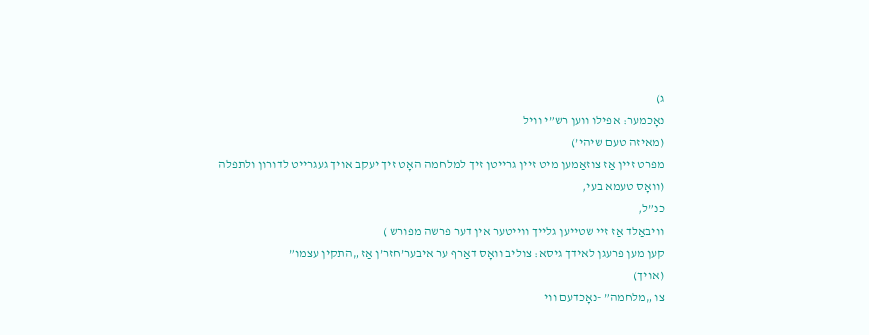ג)
נאָכמער: אפילו ווען רש”י וויל
(מאיזה טעם שיהי’)
מפרט זיין אַז צוזאַמען מיט זיין גרייטן זיך למלחמה האָט זיך יעקב אויך געגרייט לדורון ולתפלה
(וואָס טעמא בעי,
כנ”ל,
וויבאַלד אַז זיי שטייען גלייך ווייטער אין דער פרשה מפורש )
קען מען פרעגן לאידך גיסא: צוליב וואָס דאַרף ער איבער’חזר’ן אַז „התקין עצמו”
(אויך)
צו „מלחמה” -נאָכדעם ווי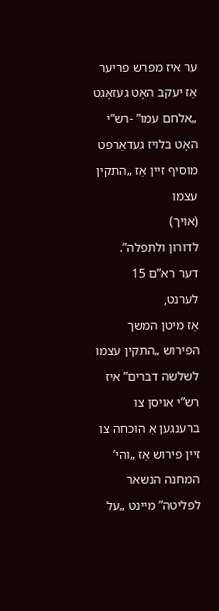ער איז מפרש פריער אַז יעקב האָט געזאָגט „אלחם עמו” -רש”י האָט בלויז געדאַרפט מוסיף זיין אַז „התקין עצמו
(אויך)
לדורון ולתפלה”.
דער רא”ם 15
לערנט,
אַז מיטן המשך הפירוש „התקין עצמו לשלשה דברים” איז רש”י אויסן צו ברענגען אַ הוכחה צו זיין פירוש אַז „והי’ המחנה הנשאר לפליטה” מיינט „על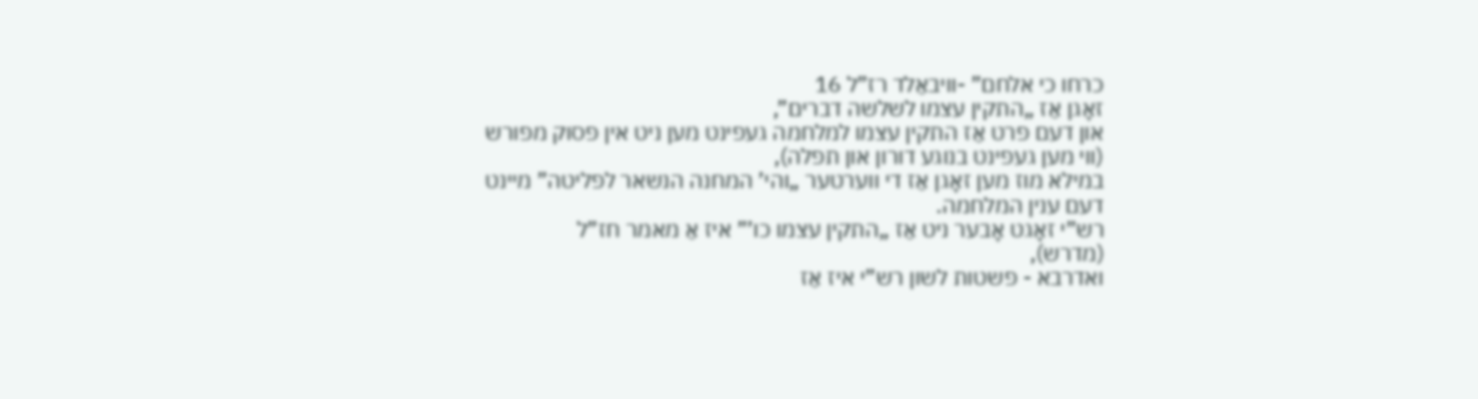כרחו כי אלחם” -וויבאַלד רז”ל 16
זאָגן אַז „התקין עצמו לשלשה דברים”,
און דעם פרט אַז התקין עצמו למלחמה געפינט מען ניט אין פסוק מפורש
(ווי מען געפינט בנוגע דורון און תפלה),
במילא מוז מען זאָגן אַז די ווערטער „והי’ המחנה הנשאר לפליטה” מיינט דעם ענין המלחמה.
רש”י זאָגט אָבער ניט אַז „התקין עצמו כו’” איז אַ מאמר חז”ל
(מדרש),
ואדרבא - פשטות לשון רש”י איז אַז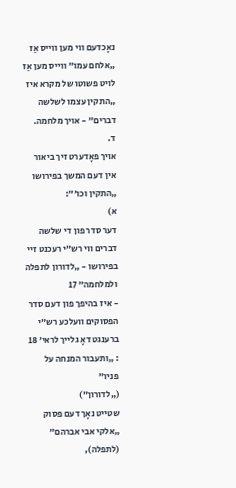נאָכדעם ווי מען ווייס אַז „אלחם עמו” ווייס מען אַז לויט פשוטו של מקרא איז „התקין עצמו לשלשה דברים” - אויך מלחמה.
ד.
אויך פאָדערט זיך ביאור אין דעם המשך בפירושו „התקין וכו’”:
א)
דער סדר פון די שלשה דברים ווי רש”י רעכנט זיי בפירושו - „לדורון לתפלה ולמלחמה” 17
- איז בהיפך פון דעם סדר הפסוקים וועלכע רש”י ברענגט דאָ גלייך לראי’ 18
: „ותעבור המנחה על פניו”
(„לדורון”)
שטייט נאָך דעם פסוק „אלקי אבי אברהם”
(לתפלה),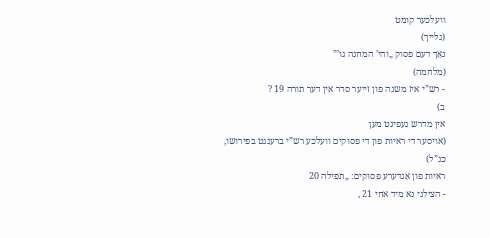וועלכער קומט
(גלייך)
נאָך דעם פסוק „והי’ המחנה גו’”
(מלחמה)
- רש”י איז משנה פון זייער סדר אין דער תורה 19 ?
ב)
אין מדרש געפינט מען
(אויסער די ראיות פון די פסוקים וועלכע רש”י ברענגט בפירושו,
כנ”ל)
ראיות פון אַנדערע פסוקים: „תפילה 20
- הצילני נא מיד אחי 21 ,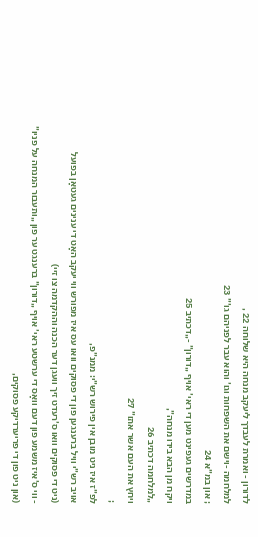לדורון - ואמרת לעבדך ליעקב מנחה היא שלוחה 22 ,
למלחמה -וישם את השפחות וגו’ והוא עבר לפניהם גו’” 23
; און במ”א 24
במדרשים געפינט מען די ראי’ אויף „דורון” -„דכתיב 25
ויקח מן הבא בידו מנחה”,
„למלחמה דכתיב 26
ויחץ את העם אשר אתו” 27
;
לפ”ז איז ניט מובן אין פירוש רש”י: ממנ”פ,
אויב רש”י וויל ברענגען פון די פסוקים וואו עס איז מפורש ווי יעקב האָט די ענינים געטאָן בפועל
(ניט די פסוקים וואו ס’רעדט זיך וועגן דער הכנה וההקדמה צו זיי)
- ווי ס’איז משמע פון דעם וואָס די ערשטע ראי’ אויף „דורון” ברענגט ער פון „ותעבור המנחה על פניו”
(און ניט פון די פריערדיקע פסוקים,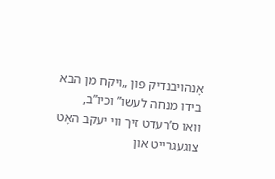אָנהויבנדיק פון „ויקח מן הבא בידו מנחה לעשו” וכיו”ב,
וואו ס’רעדט זיך ווי יעקב האָט צוגעגרייט און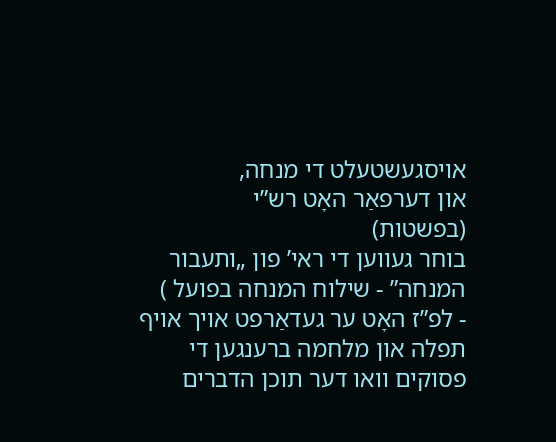אויסגעשטעלט די מנחה,
און דערפאַר האָט רש”י
(בפשטות)
בוחר געווען די ראי’ פון „ותעבור המנחה” - שילוח המנחה בפועל )
- לפ”ז האָט ער געדאַרפט אויך אויף תפלה און מלחמה ברענגען די פסוקים וואו דער תוכן הדברים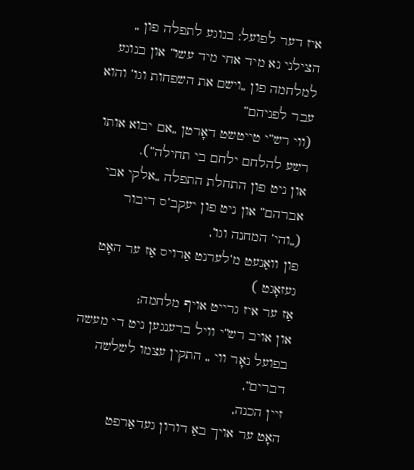איז דער לפועל: בנוגע לתפלה פון „ הצילני נא מיד אחי מיד עשו” און בנוגע למלחמה פון „וישם את השפחות וגו’ והוא עבר לפניהם”
(ווי רש”י טייטשט דאָרטן „אם יבוא אותו רשע להלחם ילחם בי תחילה”).
און ניט פון התחלת התפלה „אלקי אבי אברהם” און ניט פון יעקב’ס דיבור
(„והי’ המחנה וגו’,
פון וואַנעט מ’לערנט אַרויס אַז ער האָט געזאָגט )
אַז ער איז גרייט אויף מלחמה;
און אויב רש”י וויל ברענגען ניט די מעשה בפועל נאָר ווי „ התקין עצמו לשלשה דברים”,
זיין הכנה,
האָט ער אויך באַ דורון געדאַרפט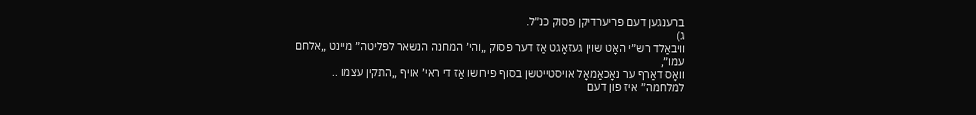ברענגען דעם פריערדיקן פסוק כנ”ל.
ג)
וויבאַלד רש”י האָט שוין געזאָגט אַז דער פסוק „והי’ המחנה הנשאר לפליטה” מיינט „אלחם עמו”,
וואָס דאַרף ער נאָכאַמאָל אויסטייטשן בסוף פירושו אַז די ראי’ אויף „התקין עצמו ..
למלחמה” איז פון דעם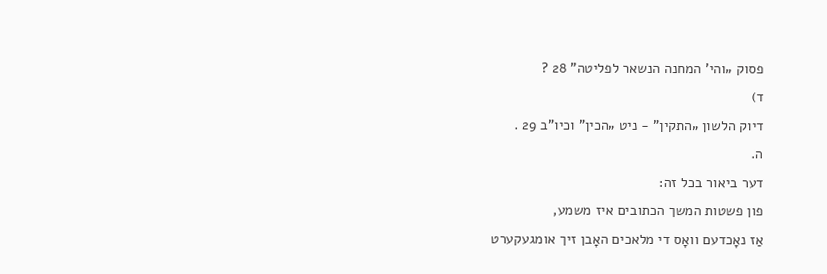פסוק „והי’ המחנה הנשאר לפליטה” 28 ?
ד)
דיוק הלשון „התקין” - ניט „הכין” וכיו”ב 29 .
ה.
דער ביאור בכל זה:
פון פשטות המשך הכתובים איז משמע,
אַז נאָכדעם וואָס די מלאכים האָבן זיך אומגעקערט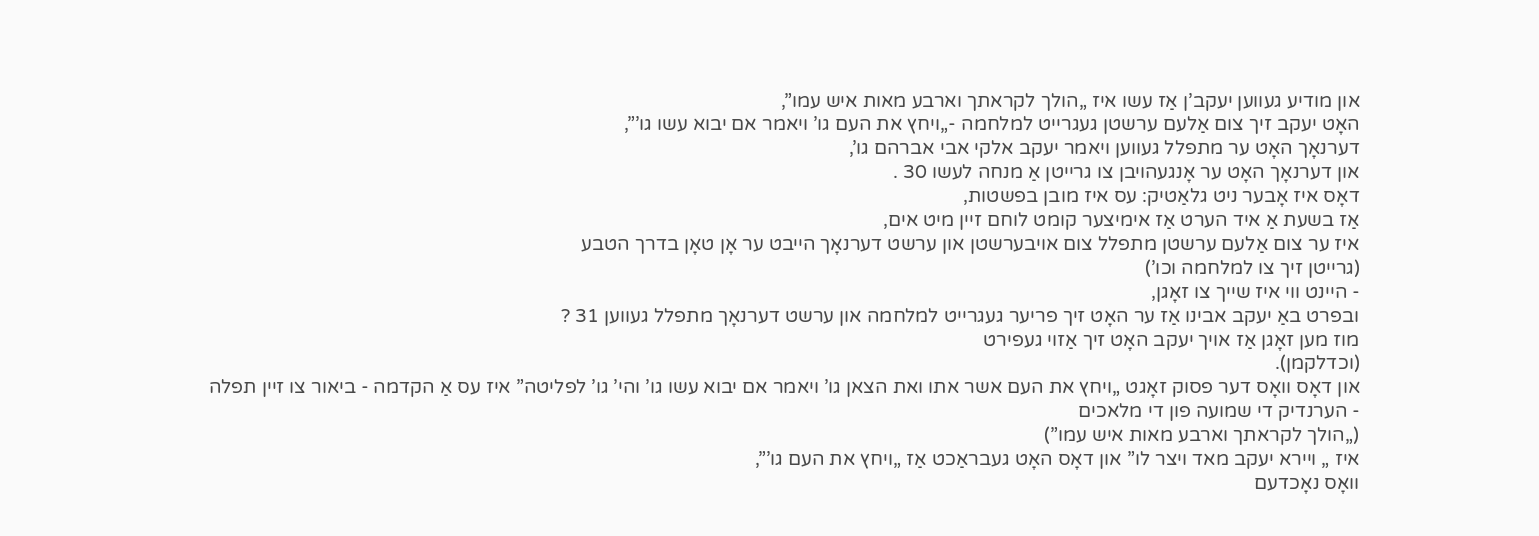און מודיע געווען יעקב’ן אַז עשו איז „הולך לקראתך וארבע מאות איש עמו”,
האָט יעקב זיך צום אַלעם ערשטן געגרייט למלחמה -„ויחץ את העם גו’ ויאמר אם יבוא עשו גו’”,
דערנאָך האָט ער מתפלל געווען ויאמר יעקב אלקי אבי אברהם גו’,
און דערנאָך האָט ער אָנגעהויבן צו גרייטן אַ מנחה לעשו 30 .
דאָס איז אָבער ניט גלאַטיק: עס איז מובן בפשטות,
אַז בשעת אַ איד הערט אַז אימיצער קומט לוחם זיין מיט אים,
איז ער צום אַלעם ערשטן מתפלל צום אויבערשטן און ערשט דערנאָך הייבט ער אָן טאָן בדרך הטבע
(גרייטן זיך צו למלחמה וכו’)
- היינט ווי איז שייך צו זאָגן,
ובפרט באַ יעקב אבינו אַז ער האָט זיך פריער געגרייט למלחמה און ערשט דערנאָך מתפלל געווען 31 ?
מוז מען זאָגן אַז אויך יעקב האָט זיך אַזוי געפירט
(וכדלקמן).
און דאָס וואָס דער פסוק זאָגט „ויחץ את העם אשר אתו ואת הצאן גו’ ויאמר אם יבוא עשו גו’ והי’ גו’ לפליטה” איז עס אַ הקדמה - ביאור צו זיין תפלה
- הערנדיק די שמועה פון די מלאכים
(„הולך לקראתך וארבע מאות איש עמו”)
איז „ ויירא יעקב מאד ויצר לו” און דאָס האָט געבראַכט אַז „ויחץ את העם גו’”,
וואָס נאָכדעם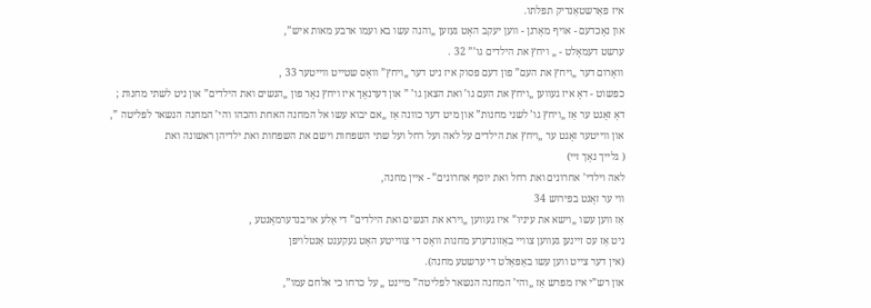איז פאַרשטאַנדיק תפלתו.
און נאָכדעם - אויף מאָרגן - ווען יעקב האָט געזען „והנה עשו בא ועמו ארבע מאות איש”,
ערשט דעמאָלט - „ ויחץ את הילדים גו’” 32 .
וואָרום דער „ויחץ את העם” פון דעם פסוק איז ניט דער „ויחץ” וואָס שטייט ווייטער 33 ,
כפשוט - דאָ איז געווען „ויחץ את העם גו’ ואת הצאן גו’ ” און דערנאָך איז ויחץ נאָר פון „הנשים ואת הילדים” און ניט לשתי מחנות ;
דאָ זאָגט ער אַז „ויחץ גו’ לשני מחנות” און מיט דער כוונה אַז „אם יבוא עשו אל המחנה האחת והכהו והי’ המחנה הנשאר לפליטה ”,
און ווייטער זאָגט ער „ויחץ את הילדים על לאה ועל רחל ועל שתי השפחות וישם את השפחות ואת ילדיהן ראשונה ואת
( גלייך נאָך זיי)
לאה וילדי’ אחרונים ואת רחל ואת יוסף אחרונים” - איין מחנה,
ווי ער זאָגט בפירוש 34
אַז ווען עשו „וישא את עיניו” איז געווען „וירא את הנשים ואת הילדים” די אַלע אויבנדערמאָנטע ,
ניט אַז עס זיינען געווען צוויי באַזונדערע מחנות וואָס די צווייטע האָט געקענט אַנטלויפן
(אין דער צייט ווען עשו באַפאַלט די ערשטע מחנה).
און רש”י איז מפרש אַז „והי’ המחנה הנשאר לפליטה” מיינט „ על כרחו כי אלחם עמו”,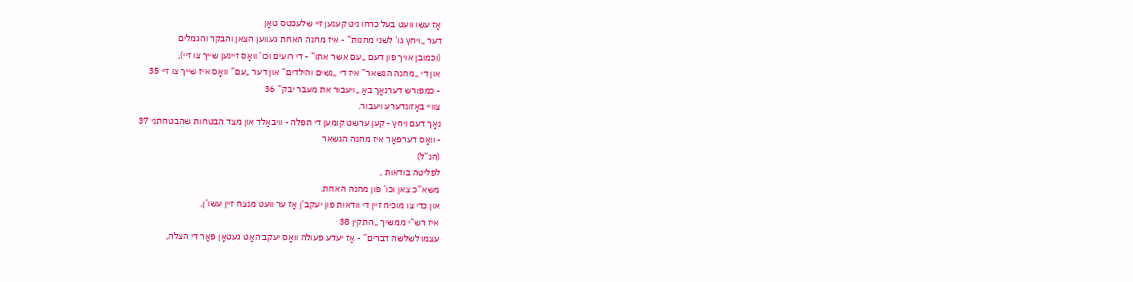אַז עשו וועט בעל כרחו ניט קענען זיי שלעכטס טאָן
דער „ויחץ גו’ לשני מחנות” - איז מחנה האחת געווען הצאן והבקר והגמלים
(וכמובן אויך פון דעם „עם אשר אתו” - די רועים וכו’ וואָס זיינען שייך צו זיי),
און די „מחנה הנשאר” איז די „נשים והילדים” און דער „עם” וואָס איז שייך צו זיי 35
- כמפורש דערנאָך באַ „ויעבור את מעבר יבק” 36
צוויי באַזונדערע ויעבור.
נאָך דעם ויחץ - קען ערשט קומען די תפלה - וויבאַלד און מצד הבטחות שהבטחתני 37
- וואָס דערפאַר איז מחנה הנשאר
(הנ”ל)
לפליטה בודאות ,
משא”כ צאן וכו’ פון מחנה האחת.
און כדי צו מוכיח זיין די וודאות פון יעקב’ן אַז ער וועט מנצח זיין עשו’ן,
איז רש”י ממשיך „התקין 38
עצמו לשלשה דברים” - אַז יעדע פעולה וואָס יעקב האָט געטאָן פאַר די הצלה,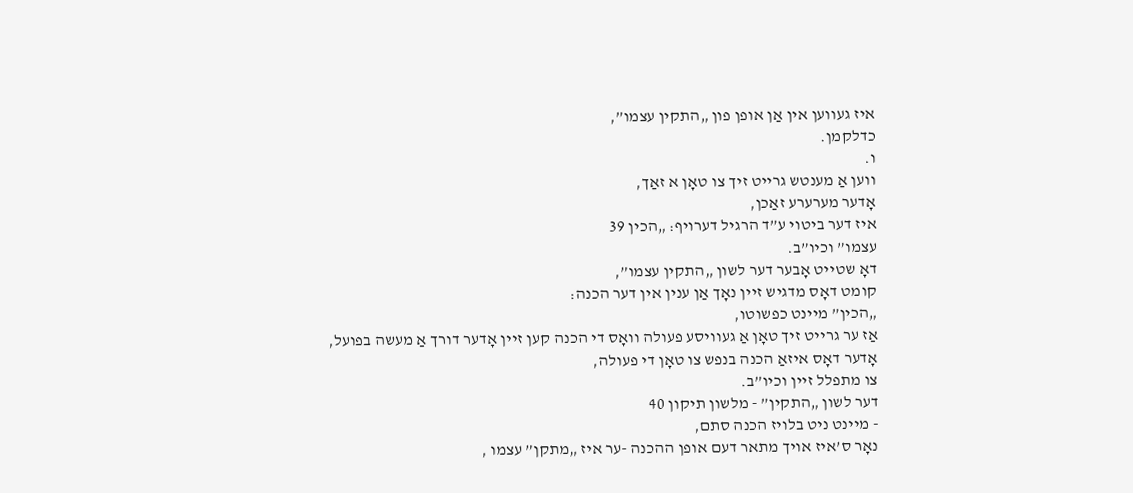איז געווען אין אַן אופן פון „התקין עצמו”,
כדלקמן.
ו.
ווען אַ מענטש גרייט זיך צו טאָן א זאַך,
אָדער מערערע זאַכן,
איז דער ביטוי ע”ד הרגיל דערויף: „הכין 39
עצמו” וכיו”ב.
דאָ שטייט אָבער דער לשון „התקין עצמו”,
קומט דאָס מדגיש זיין נאָך אַן ענין אין דער הכנה:
„הכין” מיינט כפשוטו,
אַז ער גרייט זיך טאָן אַ געוויסע פעולה וואָס די הכנה קען זיין אָדער דורך אַ מעשה בפועל,
אָדער דאָס איזאַ הכנה בנפש צו טאָן די פעולה,
צו מתפלל זיין וכיו”ב.
דער לשון „התקין” - מלשון תיקון 40
- מיינט ניט בלויז הכנה סתם,
נאָר ס’איז אויך מתאר דעם אופן ההכנה -ער איז „מתקן” עצמו ,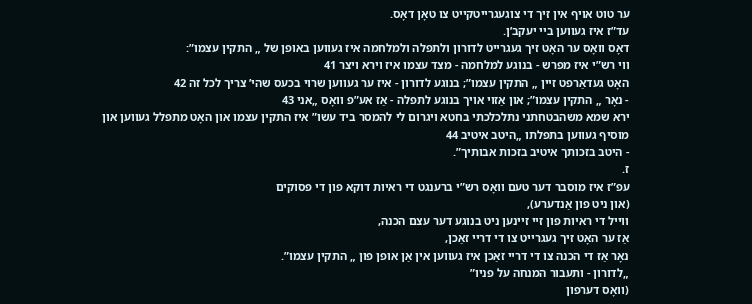ער טוט אויף אין זיך די צוגעגרייטקייט צו טאָן דאָס.
עד”ז איז געווען ביי יעקב’ן.
דאָס וואָס ער האָט זיך געגרייט לדורון ולתפלה ולמלחמה איז געווען באופן של „ התקין עצמו”:
ווי רש”י איז מפרש - בנוגע למלחמה - מצד עצמו איז וירא ויצר 41
האָט געדאַרפט זיין „ התקין עצמו”; בנוגע לדורון - איז ער געווען שרוי בכעס שהי’ צריך לכל זה 42
- נאָר „ התקין עצמו”; און אַזוי אויך בנוגע לתפלה - אַז אע”פ וואָס „אני 43
ירא שמא משהבטחתני נתלכלכתי בחטא ויגרום לי להמסר ביד עשו” איז התקין עצמו און האָט מתפלל געווען און מוסיף געווען בתפלתו „היטב איטיב 44
- היטב בזכותך איטיב בזכות אבותיך”.
ז.
עפ”ז איז מוסבר דער טעם וואָס רש”י ברענגט די ראיות דוקא פון די פסוקים
(און ניט פון אַנדערע),
ווייל די ראיות פון זיי זיינען ניט בנוגע דער עצם הכנה,
אַז ער האָט זיך געגרייט צו די דריי זאַכן,
נאָר אַז די הכנה צו די דריי זאַכן איז געווען אין אַן אופן פון „ התקין עצמו”.
„לדורון - ותעבור המנחה על פניו”
(וואָס דערפון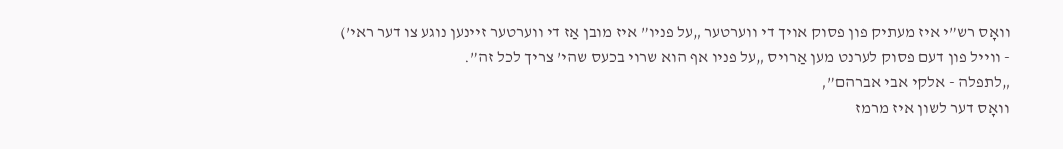וואָס רש”י איז מעתיק פון פסוק אויך די ווערטער „על פניו” איז מובן אַז די ווערטער זיינען נוגע צו דער ראי’)
- ווייל פון דעם פסוק לערנט מען אַרויס „על פניו אף הוא שרוי בכעס שהי’ צריך לכל זה”.
„לתפלה - אלקי אבי אברהם”,
וואָס דער לשון איז מרמז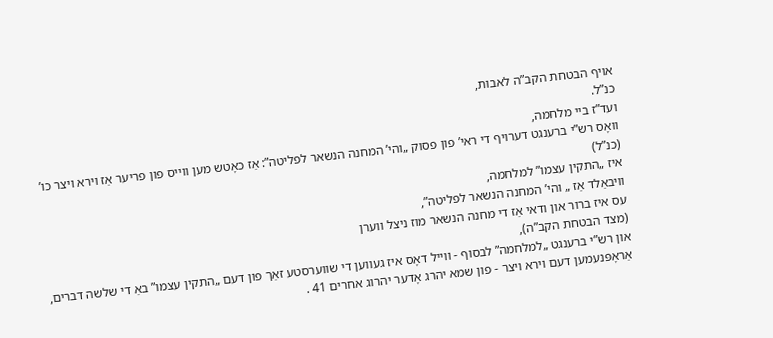אויף הבטחת הקב”ה לאבות,
כנ”ל.
ועד”ז ביי מלחמה,
וואָס רש”י ברענגט דערויף די ראי’ פון פסוק „והי’ המחנה הנשאר לפליטה”: אַז כאָטש מען ווייס פון פריער אַז וירא ויצר כו’
(כנ”ל)
איז „התקין עצמו” למלחמה,
וויבאַלד אַז „ והי’ המחנה הנשאר לפליטה”,
עס איז ברור און ודאי אַז די מחנה הנשאר מוז ניצל ווערן
(מצד הבטחת הקב”ה),
און רש”י ברענגט „למלחמה” לבסוף - ווייל דאָס איז געווען די שווערסטע זאַך פון דעם „התקין עצמו” באַ די שלשה דברים,
אַראָפּנעמען דעם וירא ויצר - פון שמא יהרג אָדער יהרוג אחרים 41 .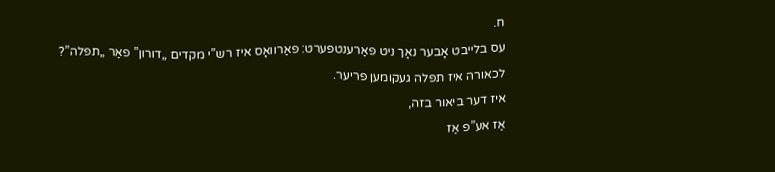ח.
עס בלייבט אָבער נאָך ניט פאַרענטפערט: פאַרוואָס איז רש”י מקדים „דורון” פאַר „תפלה”?
לכאורה איז תפלה געקומען פריער.
איז דער ביאור בזה,
אַז אע”פ אַז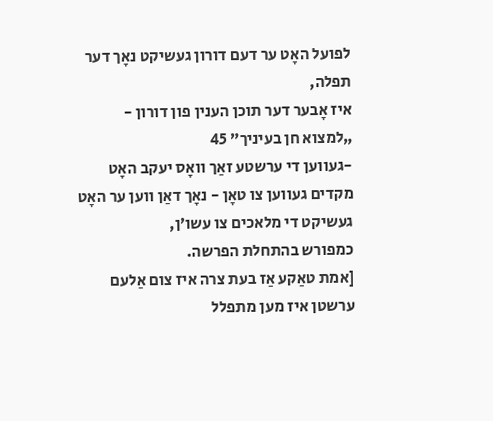לפועל האָט ער דעם דורון געשיקט נאָך דער תפלה,
איז אָבער דער תוכן הענין פון דורון - „למצוא חן בעיניך” 45
-געווען די ערשטע זאַך וואָס יעקב האָט מקדים געווען צו טאָן - נאָך דאַן ווען ער האָט געשיקט די מלאכים צו עשו’ן,
כמפורש בהתחלת הפרשה.
[אמת טאַקע אַז בעת צרה איז צום אַלעם ערשטן איז מען מתפלל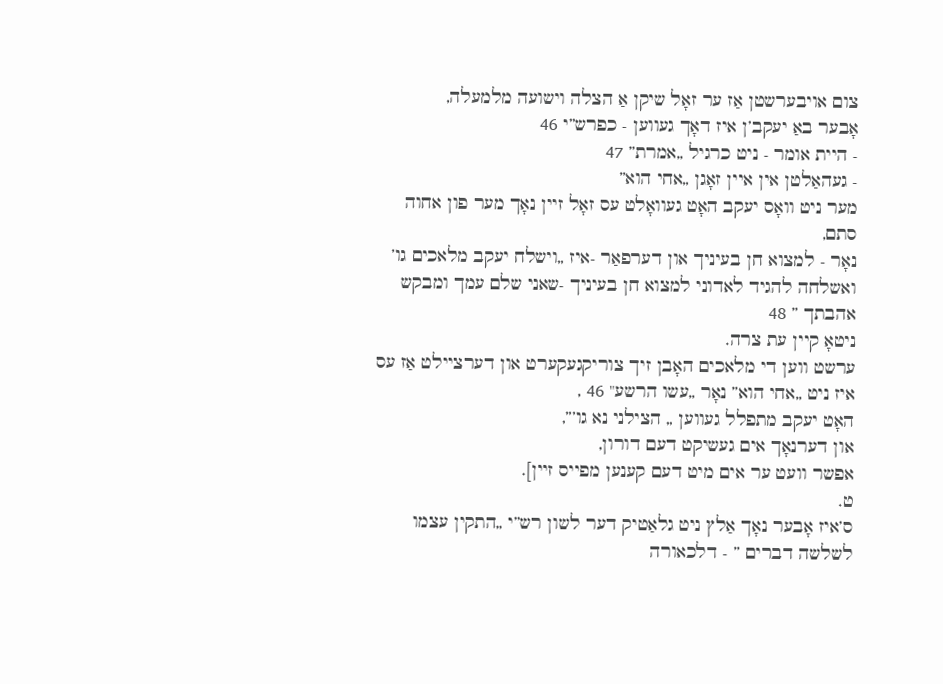צום אויבערשטן אַז ער זאָל שיקן אַ הצלה וישועה מלמעלה,
אָבער באַ יעקב’ן איז דאָך געווען - כפרש”י 46
- היית אומר - ניט כרגיל „אמרת” 47
- געהאַלטן אין איין זאָגן „אחי הוא”
מער ניט וואָס יעקב האָט געוואָלט עס זאָל זיין נאָך מער פון אחוה סתם,
נאָר - למצוא חן בעיניך און דערפאַר -איז „וישלח יעקב מלאכים גו’ ואשלחה להגיד לאדוני למצוא חן בעיניך -שאני שלם עמך ומבקש אהבתך ” 48
ניטאָ קיין עת צרה.
ערשט ווען די מלאכים האָבן זיך צוריקגעקערט און דערציילט אַז עס איז ניט „אחי הוא” נאָר „עשו הרשע" 46 ,
האָט יעקב מתפלל געווען „ הצילני נא גו’”,
און דערנאָך אים געשיקט דעם דורון,
אפשר וועט ער אים מיט דעם קענען מפייס זיין].
ט.
ס’איז אָבער נאָך אַלץ ניט גלאַטיק דער לשון רש”י „התקין עצמו לשלשה דברים ” - דלכאורה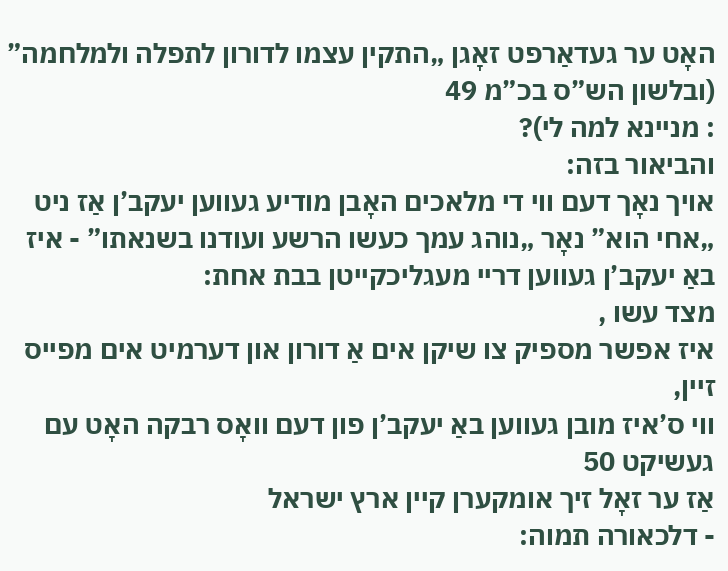האָט ער געדאַרפט זאָגן „התקין עצמו לדורון לתפלה ולמלחמה”
(ובלשון הש”ס בכ”מ 49
: מניינא למה לי)?
והביאור בזה:
אויך נאָך דעם ווי די מלאכים האָבן מודיע געווען יעקב’ן אַז ניט „אחי הוא” נאָר „נוהג עמך כעשו הרשע ועודנו בשנאתו” - איז באַ יעקב’ן געווען דריי מעגליכקייטן בבת אחת:
מצד עשו ,
איז אפשר מספיק צו שיקן אים אַ דורון און דערמיט אים מפייס זיין,
ווי ס’איז מובן געווען באַ יעקב’ן פון דעם וואָס רבקה האָט עם געשיקט 50
אַז ער זאָל זיך אומקערן קיין ארץ ישראל
- דלכאורה תמוה: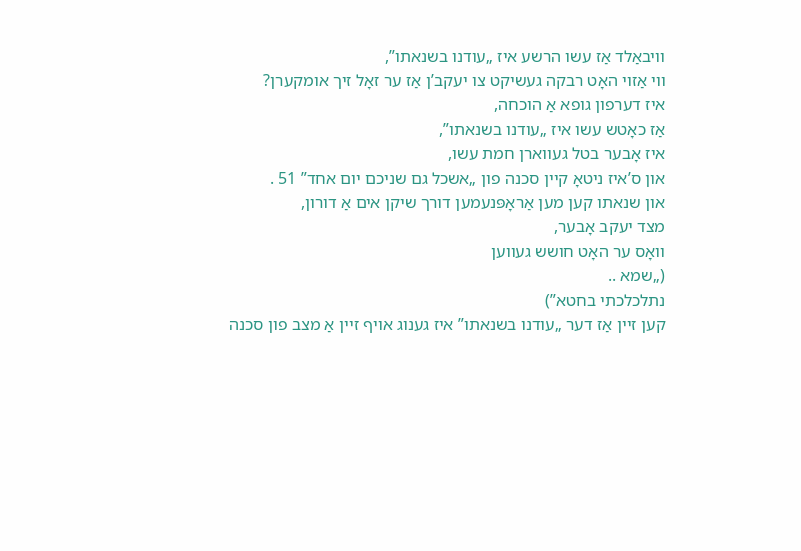וויבאַלד אַז עשו הרשע איז „עודנו בשנאתו”,
ווי אַזוי האָט רבקה געשיקט צו יעקב’ן אַז ער זאָל זיך אומקערן?
איז דערפון גופא אַ הוכחה,
אַז כאָטש עשו איז „עודנו בשנאתו”,
איז אָבער בטל געווארן חמת עשו,
און ס’איז ניטאָ קיין סכנה פון „אשכל גם שניכם יום אחד” 51 .
און שנאתו קען מען אַראָפּנעמען דורך שיקן אים אַ דורון,
מצד יעקב אָבער,
וואָס ער האָט חושש געווען
(„שמא ..
נתלכלכתי בחטא”)
קען זיין אַז דער „עודנו בשנאתו” איז גענוג אויף זיין אַ מצב פון סכנה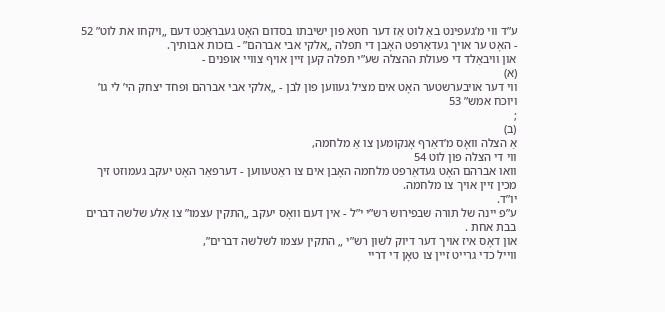ע”ד ווי מ’געפינט באַ לוט אַז דער חטא פון ישיבתו בסדום האָט געבראַכט דעם „ויקחו את לוט” 52
- האָט ער אויך געדאַרפט האָבן די תפלה „אלקי אבי אברהם” - בזכות אבותיך.
און וויבאַלד די פעולת ההצלה שע”י תפלה קען זיין אויף צוויי אופנים -
(א)
ווי דער אויבערשטער האָט אים מציל געווען פון לבן - „אלקי אבי אברהם ופחד יצחק הי’ לי גו’ ויוכח אמש” 53
;
(ב)
אַ הצלה וואָס מ’דאַרף אָנקומען צו אַ מלחמה,
ווי די הצלה פון לוט 54
וואו אברהם האָט געדאַרפט מלחמה האָבן אים צו ראַטעווען - דערפאַר האָט יעקב געמוזט זיך מכין זיין אויך צו מלחמה.
יו”ד.
ע”פ יינה של תורה שבפירוש רש”י י”ל - אין דעם וואָס יעקב „התקין עצמו” צו אַלע שלשה דברים בבת אחת .
און דאָס איז אויך דער דיוק לשון רש”י „ התקין עצמו לשלשה דברים”,
ווייל כדי גרייט זיין צו טאָן די דריי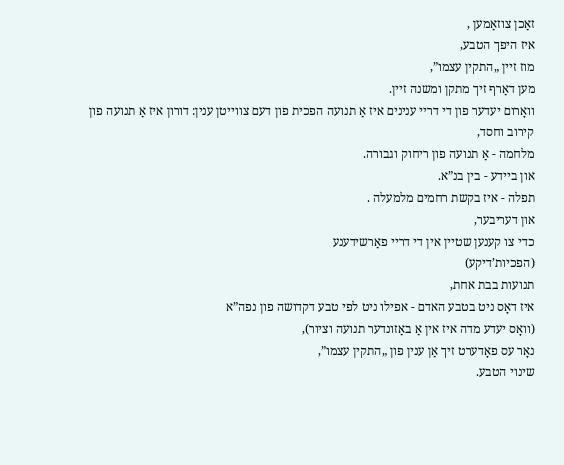זאַכן צוזאַמען ,
איז היפך הטבע,
מוז זיין „התקין עצמו”,
מען דאַרף זיך מתקן ומשנה זיין.
וואָרום יעדער פון די דריי ענינים איז אַ תנועה הפכית פון דעם צווייטן ענין: דורון איז אַ תנועה פון קירוב וחסד,
מלחמה - אַ תנועה פון ריחוק וגבורה.
און ביידע - בין בנ”א.
תפלה - איז בקשת רחמים מלמעלה .
און דעריבער,
כדי צו קענען שטיין אין די דריי פאַרשידענע
(הפכיות’דיקע)
תנועות בבת אחת,
איז דאָס ניט בטבע האדם - אפילו ניט לפי טבע דקדושה פון נפה”א
(וואָס יעדע מדה איז אין אַ באַזונדער תנועה וציור),
נאָר עס פאָדערט זיך אַן ענין פון „התקין עצמו”,
שינוי הטבע.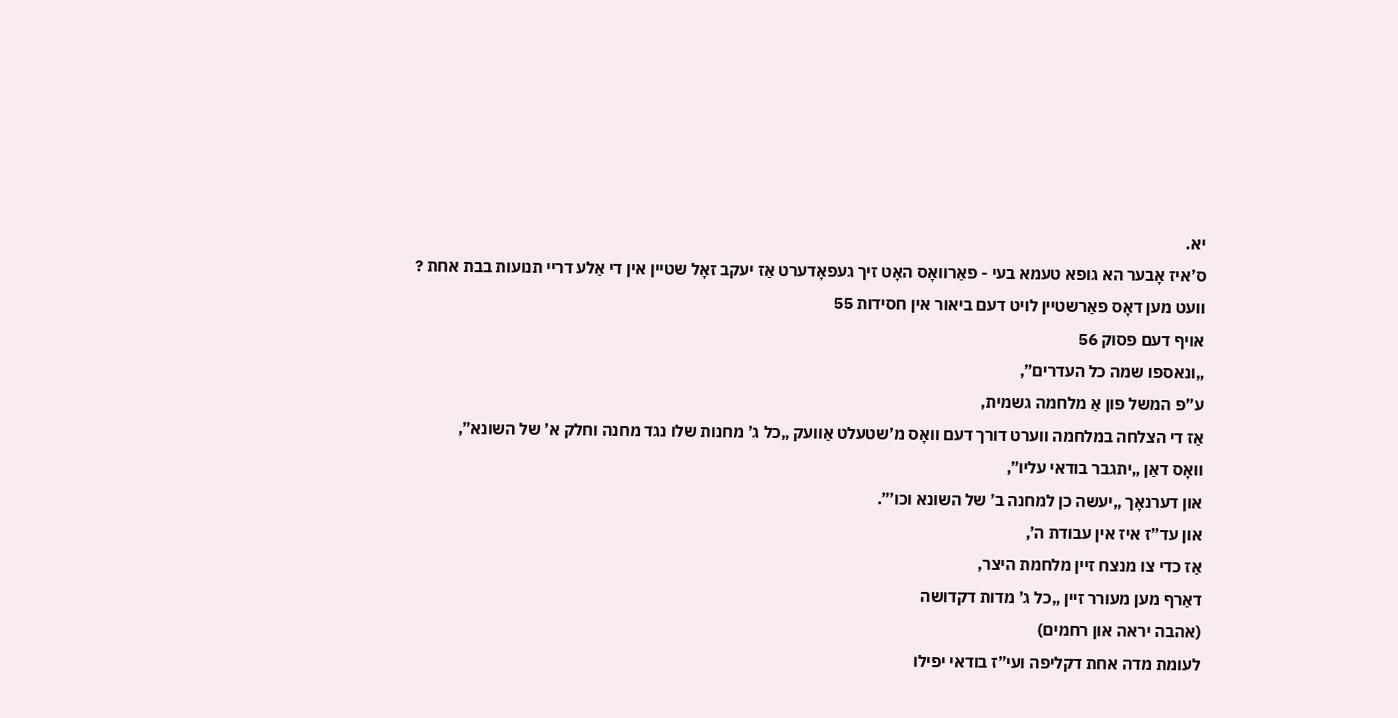יא.
ס’איז אָבער הא גופא טעמא בעי - פאַרוואָס האָט זיך געפאָדערט אַז יעקב זאָל שטיין אין די אַלע דריי תנועות בבת אחת ?
וועט מען דאָס פאַרשטיין לויט דעם ביאור אין חסידות 55
אויף דעם פסוק 56
„ונאספו שמה כל העדרים”,
ע”פ המשל פון אַ מלחמה גשמית,
אַז די הצלחה במלחמה ווערט דורך דעם וואָס מ’שטעלט אַוועק „כל ג’ מחנות שלו נגד מחנה וחלק א’ של השונא”,
וואָס דאַן „יתגבר בודאי עליו”,
און דערנאָך „יעשה כן למחנה ב’ של השונא וכו’”.
און עד”ז איז אין עבודת ה’,
אַז כדי צו מנצח זיין מלחמת היצר,
דאַרף מען מעורר זיין „כל ג’ מדות דקדושה
(אהבה יראה און רחמים)
לעומת מדה אחת דקליפה ועי”ז בודאי יפילו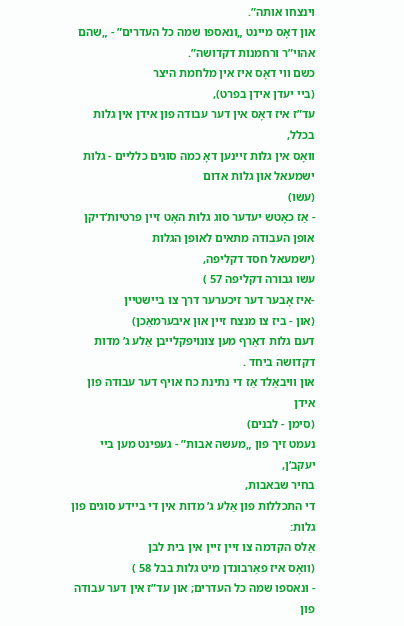וינצחו אותה”.
און דאָס מיינט „ונאספו שמה כל העדרים” - „שהם אהוי”ר ורחמנות דקדושה”.
כשם ווי דאָס איז אין מלחמת היצר
(ביי יעדן אידן בפרט),
עד”ז איז דאָס אין דער עבודה פון אידן אין גלות בכלל,
וואָס אין גלות זיינען דאָ כמה סוגים כלליים - גלות ישמעאל און גלות אדום
(עשו)
- אַז כאָטש יעדער סוג גלות האָט זיין פרטיות’דיקן אופן העבודה מתאים לאופן הגלות
(ישמעאל חסד דקליפה,
עשו גבורה דקליפה 57 )
-איז אָבער דער זיכערער דרך צו ביישטיין
(און - ביז צו מנצח זיין און איבערמאַכן)
דעם גלות דאַרף מען צונויפקלייבן אַלע ג’ מדות דקדושה ביחד .
און וויבאַלד אַז די נתינת כח אויף דער עבודה פון אידן
(סימן - לבנים)
נעמט זיך פון „מעשה אבות” - געפינט מען ביי יעקב’ן,
בחיר שבאבות,
די התכללות פון אַלע ג’ מדות אין די ביידע סוגים פון גלות:
אַלס הקדמה צו זיין זיין אין בית לבן
(וואָס איז פאַרבונדן מיט גלות בבל 58 )
- ונאספו שמה כל העדרים; און עד”ז אין דער עבודה פון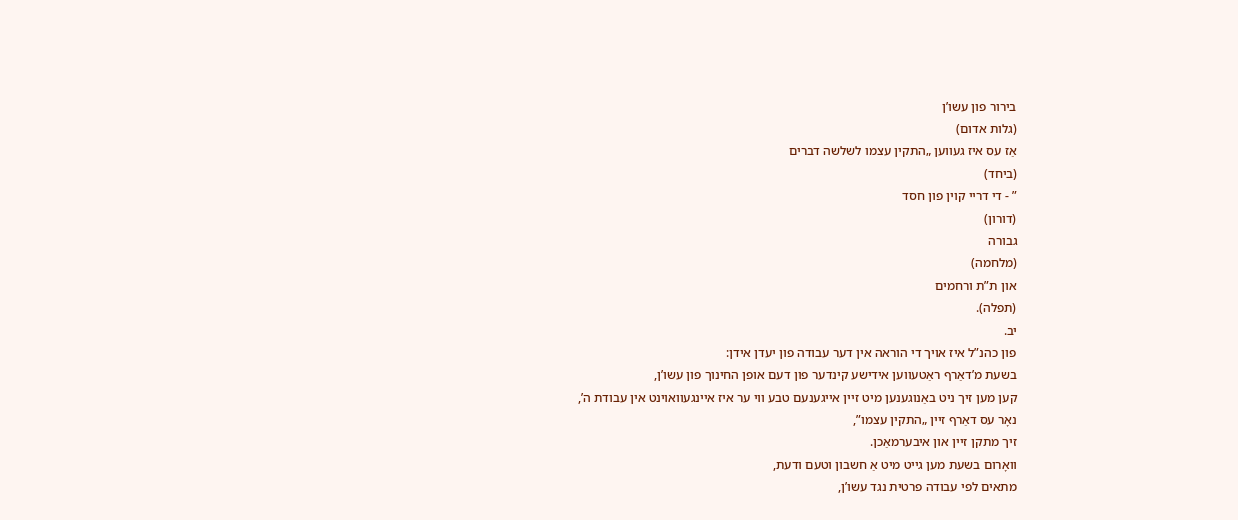בירור פון עשו’ן
(גלות אדום)
אַז עס איז געווען „התקין עצמו לשלשה דברים
(ביחד)
” - די דריי קוין פון חסד
(דורון)
גבורה
(מלחמה)
און ת”ת ורחמים
(תפלה).
יב.
פון כהנ”ל איז אויך די הוראה אין דער עבודה פון יעדן אידן:
בשעת מ’דאַרף ראַטעווען אידישע קינדער פון דעם אופן החינוך פון עשו’ן,
קען מען זיך ניט באַנוגענען מיט זיין אייגענעם טבע ווי ער איז איינגעוואוינט אין עבודת ה’,
נאָר עס דאַרף זיין „התקין עצמו”,
זיך מתקן זיין און איבערמאַכן.
וואָרום בשעת מען גייט מיט אַ חשבון וטעם ודעת,
מתאים לפי עבודה פרטית נגד עשו’ן,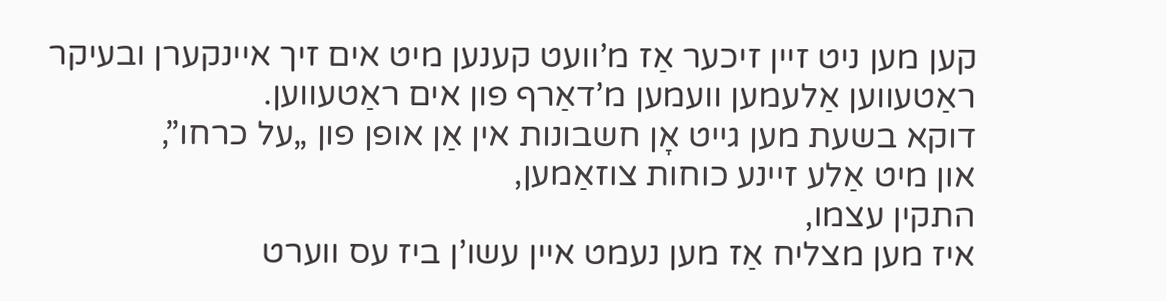קען מען ניט זיין זיכער אַז מ’וועט קענען מיט אים זיך איינקערן ובעיקר ראַטעווען אַלעמען וועמען מ’דאַרף פון אים ראַטעווען.
דוקא בשעת מען גייט אָן חשבונות אין אַן אופן פון „על כרחו”,
און מיט אַלע זיינע כוחות צוזאַמען,
התקין עצמו,
איז מען מצליח אַז מען נעמט איין עשו’ן ביז עס ווערט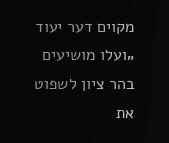מקוים דער יעוד „ועלו מושיעים בהר ציון לשפוט את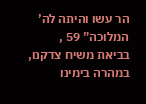הר עשו והיתה לה’ המלוכה” 59 ,
בביאת משיח צדקנו,
במהרה בימינו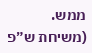ממש.
(משיחת ש”פ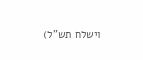וישלח תש”ל)